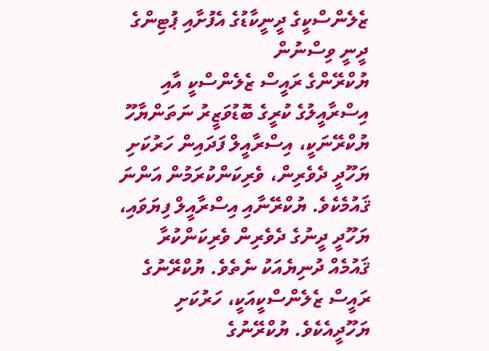ޒެލެންސްކީގެ ދީނީކާޑުގެ އެފުށާއި ޕުޓިންގެ ދީނީ ވިސްނުން
ޔުކްރޭންގެ ރައީސް ޒެލެންސްކީ އާއި އިސްރާއީލުގެ ކުރީގެ ބޮޑުވަޒީރު ނަތަންޔާހޫ
ޔުކްރޭނަކީ، އިސްރާއީލް ފަދައިން ހަރުކަށި ޔަހޫދީ ދެވެރިން، ވެރިކަންކުރަމުން އަންނަ ޤައުމެކެވެ. ޔުކްރޭނާއި އިސްރާއީލް ފިޔަވައި، ޔަހޫދީ ދީނުގެ ދެވެރިން ވެރިކަންކުރާ ޤައުމެއް ދުނިޔެއަކު ނެތެވެ. ޔުކްރޭނުގެ ރައީސް ޒެލެންސްކީއަކީ، ހަރުކަށި ޔަހޫދީއެކެވެ. ޔުކްރޭނުގެ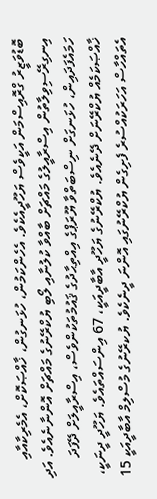ބޮޑުވަޒީރު ގްރޮއިސްމަން އަކީވެސް ޔަހޫދީއެކެވެ. އެހެންކަމުން، ހުޅަނގުން، ޚާއްޞަކޮށް، އެމެރިކާއާއި އިނގިރޭސިވިލާތުން އިސްރާއީލުގެ މައްޗަށް ބާއްވާ ކުލުނާއި ލޯބި ޔުކްރޭނުގެ މައްޗަށް އޮންނާނެއެވެ. އަދި ހަމައެފަދައިން، ހުޅަނގަށް ނިސްބަތްވާ ޔޫރަޕްގެ އިއްތިޙާދުގެ ޤައުމުތަކުންވެސް، އިސްރާއީލަށް ދޭފަދަ ޚާއްޞަކަމެއް ޔުކްރޭނަށް ދޭނެއެވެ. ޔުކްރޭނުގެ ޔަހޫދީ އާބާދީއަކީ، 67 އިންސައްތައެވެ. ޔަހޫދީ ދީނަކީ، އެތައްހާސް އަހަރަކުއްސުރެ ފެށިގެން ޔުކްރޭނުގައި އޮންނަ ދީނެކެވެ. ޔުކރޭނުގެ މުސްލިމް އާބާދީއަކީ 15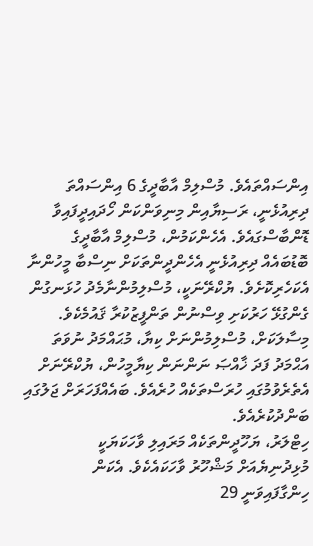އިންސައްތައެވެ. މުސްލިމް އާބާދީގެ 6 އިންސައްތަ ދިރިއުޅެނީ، ރަސިޔާއިން މިނިވަންކަން ހޯދައިދީފައިވާ ޑޮންބާސްގައެވެ. އެހެންކަމުން، މުސްލިމް އާބާދީގެ ބޮޑުބައެއް ދިރިއުޅެނީ އެހެންދީންތަކަށް ނިސްބާ މީހުންނާ އެކަހެރިކޮށެވެ. ޔުކްރޭނަކީ، މުސްލިމުންނާމެދު ހުޅަނގުން ގެންގުޅޭ ހަރުކަށި ވިސްނުން ތަންފީޒުކުރާ ޤައުމެކެވެ. މިސާލަކަށް، މުސްލިމުންނަށް ކިޔާ، މުޙައްމަދު ނުވަތަ އަޙްމަދު ފަދަ ޚާއްޞަ ނަންނަން ކިޔާމީހުން، ޔުކްރޭނަށް އެތެރެވުމުގައި ހުރަސްތަކެއް ހުރެއެވެ. ބައެއްފަހަރަށް ޖަލުގައި ބަންދުކުރެއެވެ.
ހިޓްލަރު، ޔަހޫދީންތަކެއް މަރައިލި ވާހަކަޔަކީ މުޅިދުނިޔެއަށް މަޝްހޫރު ވާހަކައެކެވެ. އެކަން ހިންގާފައިވަނީ 29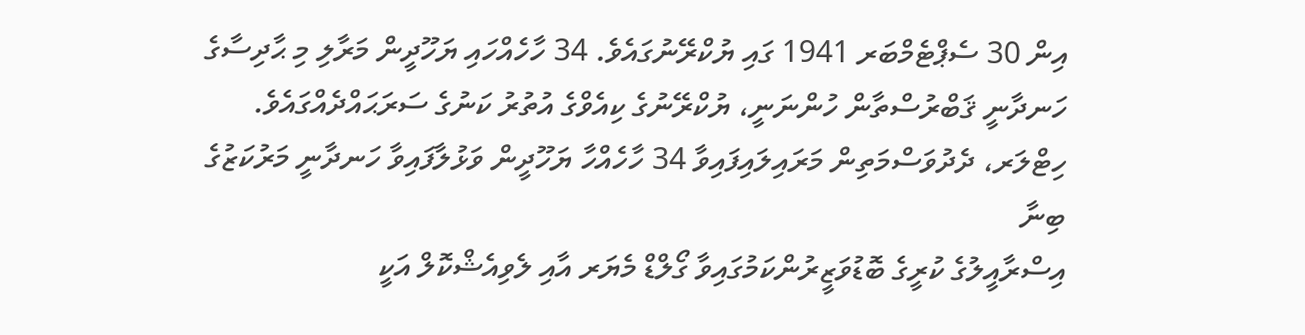އިން 30 ސެޕްޓެމްބަރ 1941 ގައި ޔުކްރޭނުގައެވެ. 34 ހާހެއްހައި ޔަހޫދީން މަރާލި މި ޙާދިސާގެ ހަނދާނީ ޤަބްރުސްތާން ހުންނަނީ، ޔުކްރޭނުގެ ކިއެވްގެ އުތުރު ކަނުގެ ސަރަޙައްދެއްގައެވެ.
ހިޓްލަރ، ދެދުވަސްމަތިން މަރައިލައިފައިވާ 34 ހާހެއްހާ ޔަހޫދީން ވަޅުލާފައިވާ ހަނދާނީ މަރުކަޒުގެ ބިނާ
އިސްރާއީލުގެ ކުރީގެ ބޮޑުވަޒީރުންކަމުގައިވާ ގޯލްޑް މެޔަރ އާއި ލެވިއެޝްކޮލް އަކީ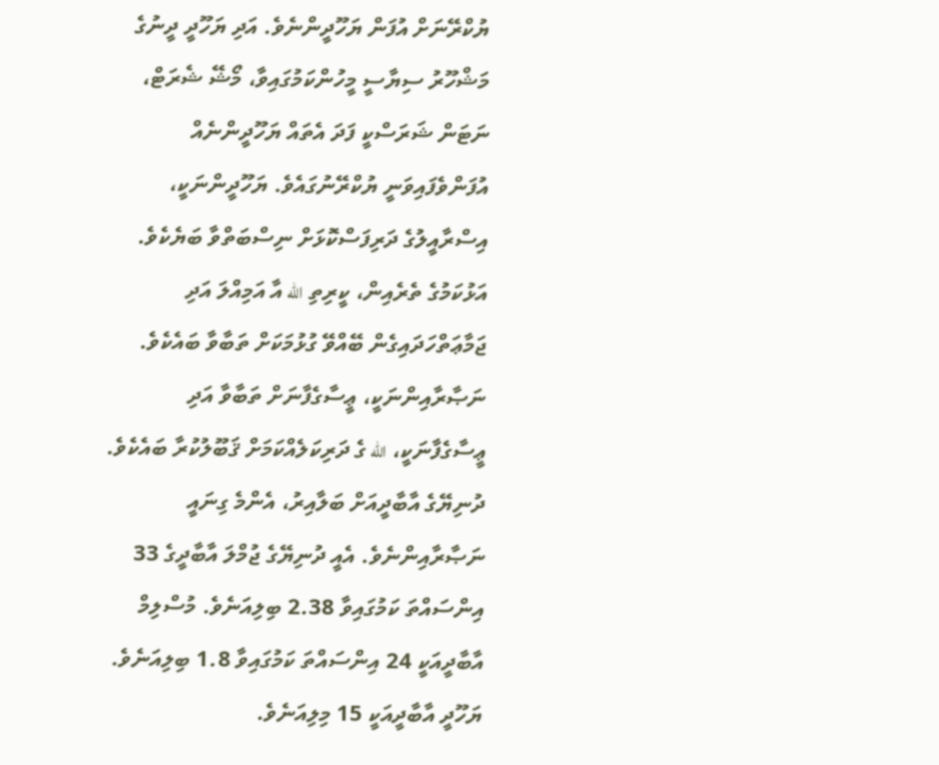ޔުކްރޭނަށް އުފަން ޔަހޫދީންނެވެ. އަދި ޔަހޫދީ ދީނުގެ މަޝްހޫރު ސިޔާސީ މީހުންކަމުގައިވާ، މޯޝޭ ޝެރަޓް، ނަޓަން ޝަރަސްކީ ފަދަ އެތައް ޔަހޫދީންނެއް އުފަންވެފައިވަނީ ޔުކްރޭނުގައެވެ. ޔަހޫދީންނަކީ، އިސްރާއީލުގެ ދަރިފަސްކޮޅަށް ނިސްބަތްވާ ބަޔެކެވެ. އަޅުކަމުގެ ތެރެއިން، ކީރިތި الله އާ އަމިއްލަ އަދި ޖަމާޢަތްހަދައިގެން ބޭއްވޭ ގުޅުމަކަށް ތަބާވާ ބައެކެވެ. ނަޞާރާއިންނަކީ، ޢީސާގެފާނަށް ތަބާވާ އަދި ޢީސާގެފާނަކީ، الله ގެ ދަރިކަލެއްކަމަށް ޤަބޫލުކުރާ ބައެކެވެ.
ދުނިޔޭގެ އާބާދީއަށް ބަލާއިރު، އެންމެ ގިނައީ ނަޞާރާއިންނެވެ. އެއީ ދުނިޔޭގެ ޖުމްލަ އާބާދީގެ 33 އިންސައްތަ ކަމުގައިވާ 2.38 ބިލިއަނެވެ. މުސްލިމް އާބާދީއަކީ 24 އިންސައްތަ ކަމުގައިވާ 1.8 ބިލިއަނެވެ. ޔަހޫދީ އާބާދީއަކީ 15 މިލިއަނެވެ.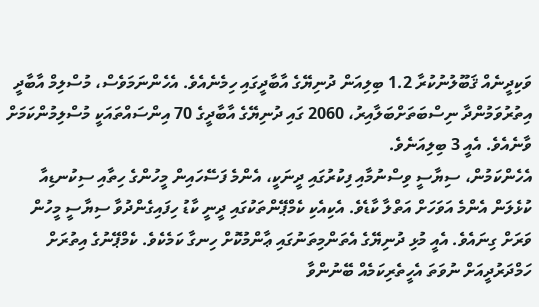ވަކިދީނެއް ޤަބޫލުނުކުރާ 1.2 ބިލިއަން ދުނިޔޭގެ އާބާދީގައި ހިމެނެއެވެ. އެހެންނަމަވެސް، މުސްލިމް އާބާދީ އިތުރުވަމުންދާ ނިސްބަތަށްބަލާއިރު، 2060 ގައި ދުނިޔޭގެ އާބާދީގެ 70 އިންސައްތައަކީ މުސްލިމުންކަމަށް ވާނެއެވެ. އެއީ 3 ބިލިއަނެވެ.
އެހެންކަމުން، ސިޔާސީ ވިސްނުމާއި ފިކުރުގައި ދީނަކީ، އެންމެ ފަސޭހައިން މީހުންގެ ހިތާއި ސިކުނޑިއާ ކުޅެލަން އެންމެ އަވަހަށް އަތްލާ ކާޑެވެ. އެކިއެކި ކެމްޕޭންތަކުގައި ދީނީ ކާޑު ހިފައިގެންދުވާ ސިޔާސީ މީހުން ވަރަށް ގިނައެވެ. އެއީ މުޅި ދުނިޔޭގެ އެތަންމިތަނުގައި ޢާންމުކޮށް ހިނގާ ކަމެކެވެ. ކެމްޕޭނުގެ އިތުރަށް ހަމްދަރުދީއަށް ނުވަތަ އެހީތެރިކަމެއް ބޭނުންވާ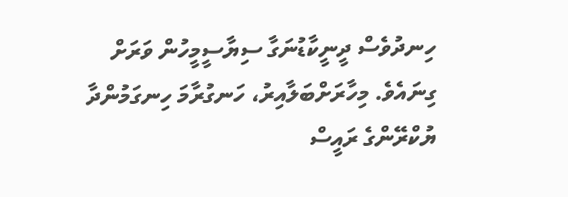ހިނދުވެސް ދީނީކާޑުނަގާ ސިޔާސީމީހުން ވަރަށް ގިނައެވެ. މިހާރަށްބަލާއިރު، ހަނގުރާމަ ހިނގަމުންދާ ޔުކްރޭންގެ ރައީސް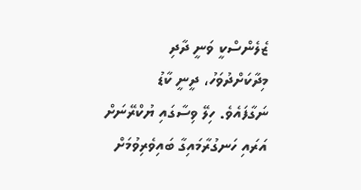ޒެލެންސްކީ ވަނީ ދާދި މިދާކަށްދުވަހު، ދީނީ ކާޑު ނަގާފައެވެ. ހިލޭ ވިސާގައި ޔުކްރޭނަށް އަރައި ހަނގުރާމައިގާ ބައިވެރިވުމަށް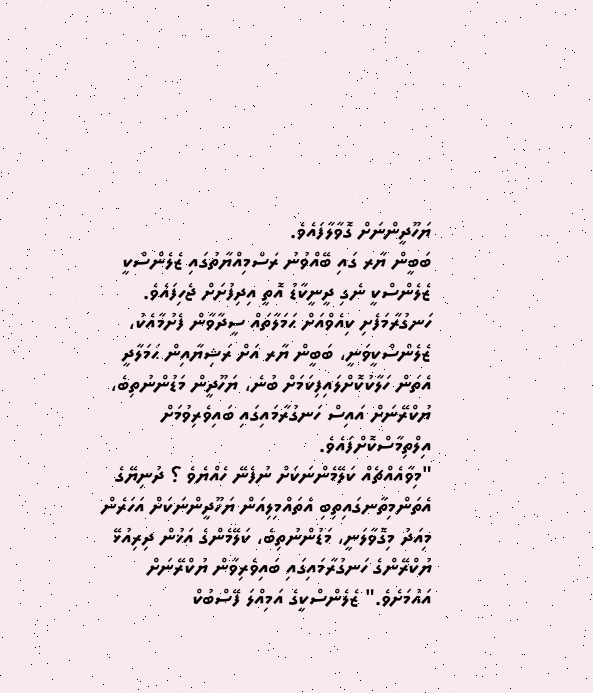ޔަހޫދީންނަށް ގޮވާލާފައެވެ.
ބަބީން ޔާރ ގައި ބޭއްވުނު ރަސްމިއްޔާތުގައި ޒެލެންސްކީ
ޒެލެންސްކީ ނެގި ދީނީކާޑު އޮތީ އިދިފުށަށް ޖެހިފައެވެ. ހަނގުރާމަފެށި ކިއެވްއަށް ޙަމަލާތައް ސީދާވާން ފެށުމާއެކު، ޒެލެންސްކީވަނީ، ބަބީން ޔާރ އަށް ރަޝިޔާއިން ޙަމަލާދީ އެތަން ހަލާކުކޮށްލައިފިކަމަށް ބުނެ، ޔަހޫދީން މަޑުންނުތިބެ، ޔުކްރޭނަށް އައިސް ހަނގުރާމައިގައި ބައިވެރިވުމަށް އިލްތިމާސްކޮށްފައެވެ.
"މިވާއެއްޗެއް ކަލޭމެންނަކަށް ނުފެނޭ ހެއްޔެވެ ؟ ދުނިޔޭގެ އެތަންމިތާނގައިތިބި އެތައްމިލިއަން ޔަހޫދީންނަކަށް އަހަރެން މިއަދު މިގޮވާލަނީ، މަޑުންނުތިބެ، ކަލޭމެންގެ އަޚުން ދިރިއުޅޭ ޔުކްރޭންގެ ހަނގުރާމައިގައި ބައިވެރިވާން ޔުކްރޭނަށް އައުމަށެވެ." ޒެލެންސްކީގެ އަމިއްލަ ފޭސްބުކް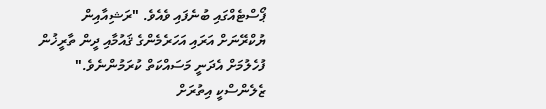ޕޯސްޓެއްގައި ބުނެފައި ވެއެވެ. "ރަޝިއާއިން ޔުކްރޭނަށް އަރައި އަހަރެމެންގެ ޤައުމާއި ދީން ތާރީޚުން ފުހެލުމަށް އެދަނީ މަސައްކަތް ކުރަމުންނެވެ." ޒެލެންސްކީ އިތުރަށް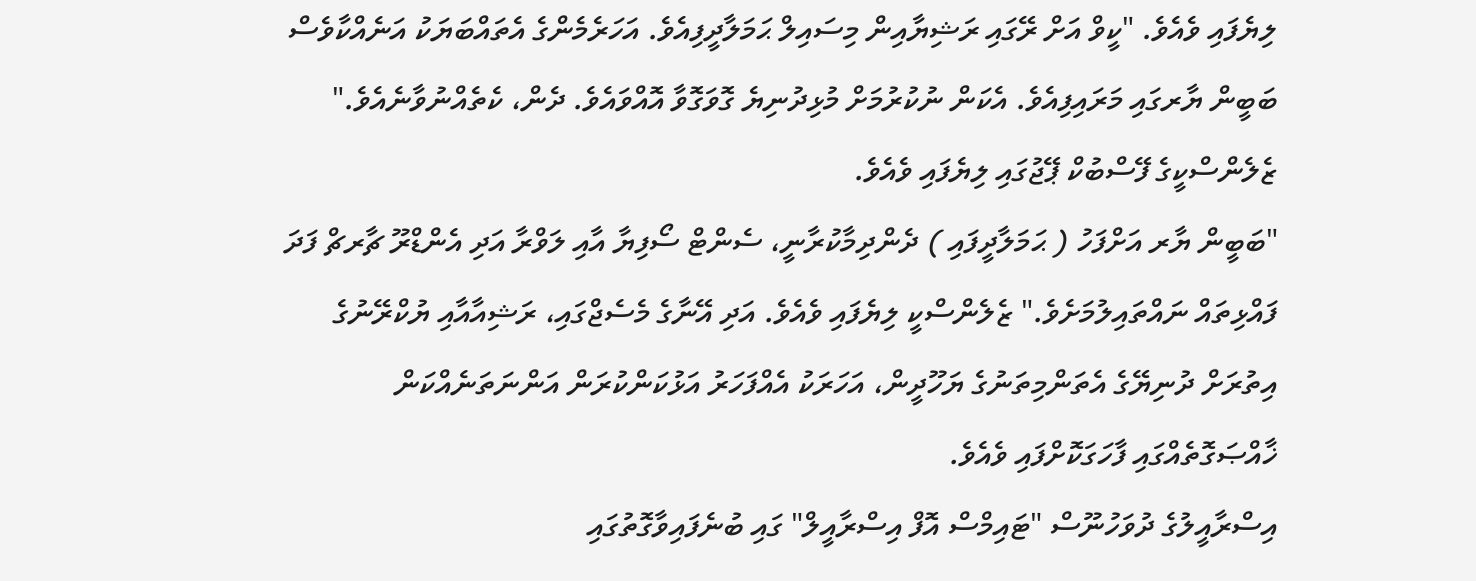ލިޔެފައި ވެއެވެ. "ކީވް އަށް ރޭގައި ރަޝިޔާއިން މިސައިލް ޙަމަލާދީފިއެވެ. އަހަރެމެންގެ އެތައްބަޔަކު އަނެއްކާވެސް ބަބީން ޔާރގައި މަރައިފިއެވެ. އެކަން ނުކުރުމަށް މުޅިދުނިޔެ ގޮވަގޮވާ އޮއްވައެވެ. ދެން، ކެތެއްނުވާނެއެވެ." ޒެލެންސްކީގެ ފޭސްބުކް ޕޭޖުގައި ލިޔެފައި ވެއެވެ.
"ބަބީން ޔާރ އަށްފަހު ( ޙަމަލާދީފައި ) ދެންދިމާކުރާނީ، ސެންޓް ސޯފިޔާ އާއި ލަވްރާ އަދި އެންޑްރޫ ޗާރޗް ފަދަ ފައްޅިތައް ނައްތައިލުމަށެވެ." ޒެލެންސްކީ ލިޔެފައި ވެއެވެ. އަދި އޭނާގެ މެސެޖްގައި، ރަޝިއާއާއި ޔުކްރޭނުގެ އިތުރަށް ދުނިޔޭގެ އެތަންމިތަނުގެ ޔަހޫދީން، އަހަރަކު އެއްފަހަރު އަޅުކަންކުރަން އަންނަތަނެއްކަން ޚާއްޞަގޮތެއްގައި ފާހަގަކޮށްފައި ވެއެވެ.
އިސްރާއީލުގެ ދުވަހުނޫސް "ޓައިމްސް އޮފް އިސްރާއީލް" ގައި ބުނެފައިވާގޮތުގައި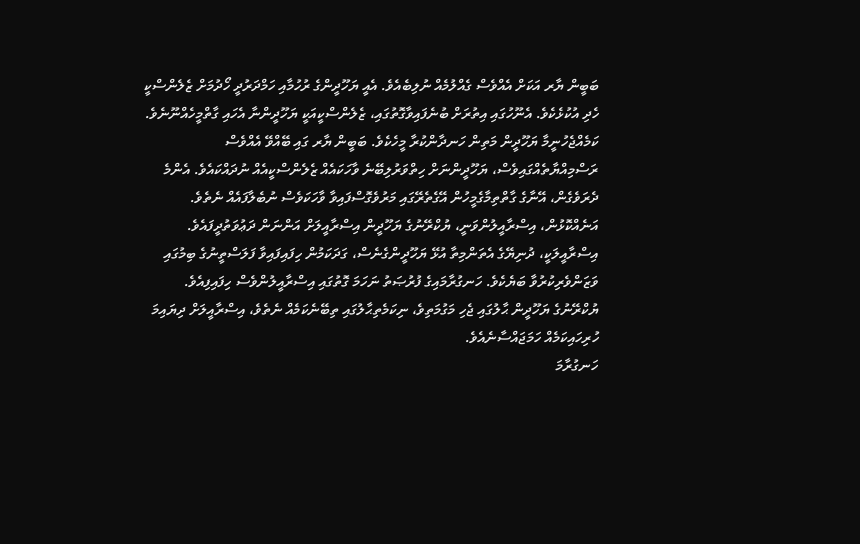ބަބީން ޔާރ އަކަށް އެއްވެސް ގެއްލުމެއް ނުލިބެއެވެ. އެއީ ޔަހޫދީންގެ ރުހުމާއި ހަމްދަރުދީ ހޯދުމަށް ޒެލެންސްކީ ހެދި އުކުޅެކެވެ. އެނޫހުގައި އިތުރަށް ބުނެފައިވާގޮތުގައި، ޒެލެންސްކީއަކީ ޔަހޫދީންނާ އެހައި ގާތްމީހެއްނޫނެވެ. ކަމެއްޖެހުނީމާ ޔަހޫދީން މަތިން ހަނދާންކުރާ މީހެކެވެ. ބަބީން ޔާރ ގައި ބޭއްވޭ އެއްވެސް ރަސްމިއްޔާތެއްގައިވެސް، ޔަހޫދީންނަށް ހިތްވަރުލިބޭނެ ވާހަކައެއް ޒެލެންސްކީއެއް ނުދައްކައެވެ. އެންމެ ދެރަވެގެން، އޭނާގެ ގާތްތިމާގެމީހުން އޭގެތެރޭގައި މަރުވެގޮސްފައިވާ ވާހަކަވެސް ނުބެލާފައެއް ނެތެވެ. އަނެއްކޮޅުން، އިސްރާއީލުންވަނީ، ޔުކްރޭނުގެ ޔަހޫދީން އިސްރާއީލަށް އަންނަން ދަޢުވަތުދީފައެވެ. އިސްރާއީލަކީ، ދުނިޔޭގެ އެތަންމިތާ އުޅޭ ޔަހޫދީންގެނެސް، ގަދަކަމުން ހިފައިފައިވާ ފަލަސްތީނުގެ ބިމުގައި ވަޒަންވެރިކުރުވާ ބަޔެކެވެ. ހަނގުރާމައިގެ ފުރުޞަތު ނަހަމަ ގޮތުގައި އިސްރާއީލުންވެސް ހިފައިފިއެވެ. ޔުކްރޭނުގެ ޔަހޫދީން ޙާލުގައި ޖެހި މަގުމަތިވެ، ނިކަމެތިޙާލުގައި ތިބޭނެކަމެއް ނެތެވެ، އިސްރާއީލަށް ދިޔައިމަ ހުރިހައިކަމެއް ހަމަޖައްސާނެއެވެ.
ހަނގުރާމަ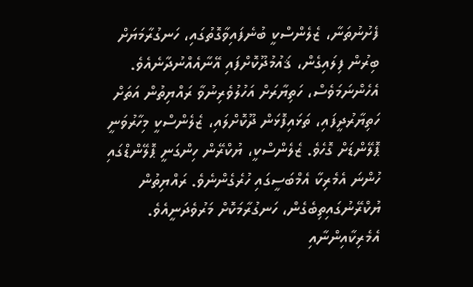ފެށުނުތަނާ، ޒެލެންސްކީ ބުނެފައިވާގޮތުގައި، ހަނގުރާމަޔަށް ބިރުން ފިލައިގެން، ޤައުމުދޫކޮށްފައި އޭނާއެއްނުދާނެއެވެ. އެހެންނަމަވެސް، ހަތިޔާރަށް އަހުލުވެރިނުވާ ރައްޔިތުން އަތަށް ހަތިޔާރުދީފައި، ތަޅައިފޮޅަން ދޫކޮށްލައި، ޒެލެންސްކީ މިހާރުވަނީ ޕޮލޭންޑަށް ގޮހެވެ. ޒެލެންސްކީ، ޔުކްރޭން ހިންގަނީ ޕޮލޭންޑްގައި ހުންނަ އެމެރިކާ އެމްބަސީގައި ހުރެގެންނެވެ. ރައްޔިތުން ޔުކްރޭނުގައިތިބެގެން، ހަނގުރާމަކޮށް މަރުވެދަނީއެވެ. އެމެރިކާއިންނާއި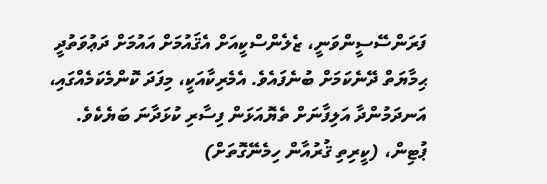ފަރަންސޭސީންވަނީ، ޒެލެންސްކީއަށް އެޤައުމަށް އައުމަށް ދަޢުވަތުދީ ޙިމާޔަތް ދޭނެކަމަށް ބުނެފައެވެ. އެމެރިކާއަކީ، މިފަދަ ކޮންމެކަމެއްގައި، އަނދަމުންދާ އަލިފާނަށް ތެޔޮއަޅަން ފިސާރި ކުޅަދާނަ ބަޔެކެވެ.
ޕުޓިން، (ކީރިތި ޤުރުއާން ހިމެނޭގޮތަށް)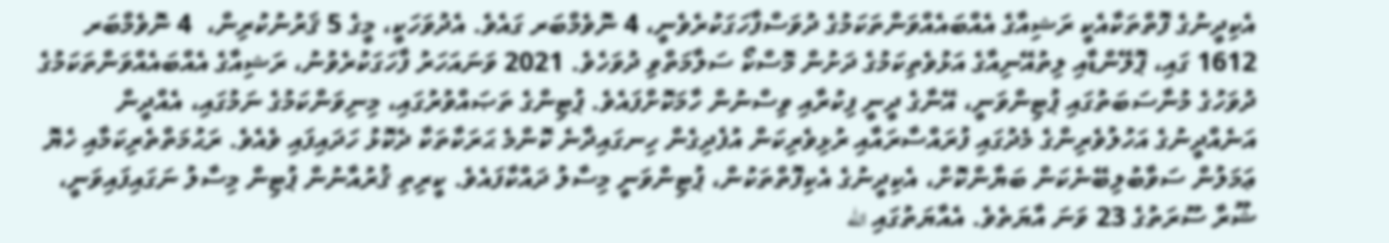އެކިދީނުގެ ފޮތްތަކާއެކީ ރަޝިއާގެ އެއްބައެއްވަންތަކަމުގެ ދުވަސްފާހަގަކުރެވެނީ، 4 ނޮވެމްބަރ ގައެވެ. އެދުވަހަކީ، މީގެ 5 ޤަރުނުކުރިން،  4 ނޮވެމްބަރ 1612 ގައި، ޕޮލޭންޑާއި ލިތުއޭނިއާގެ އަޅުވެތިކަމުގެ ދަށުން މޮސްކޯ ސަލާމަތްވި ދުވަހެވެ. 2021 ވަނައަހަރު ފާހަގަކުރެވުނު، ރަޝިއާގެ އެއްބައެއްވަންތަކަމުގެ ދުވަހުގެ މުނާސަބަތުގައި ޕުޓިންވަނީ، އޭނާގެ ދީނީ ފިކުރާއި ވިސްނުން ހާމަކޮށްފައެވެ. ޕުޓިންގެ ތަޞައްވުރުގައި، މިނިވަންކަމުގެ ނަމުގައި، އެއްދީން އަނެއްދީނުގެ އަހުލުވެރިންގެ މެދުގައި ފުރައްސާރައާއި ރުޅިވެރިކަން އުފެދިގެން ހިނގައިދާނެ ކޮންމެ ޙަރަކާތަކާ ދެކޮޅު ހަދައިފައި ވެއެވެ. ރަޙުމަތްތެރިކަމާއި ހެޔޮ ޢަމަލުން ސަވާބުލިބޭނެކަން ބަޔާންކޮށް، އެކިދީނުގެ އެކިފޮތްތަކުން، ޕުޓިންވަނީ މިސާލު ދައްކާފައެވެ. ކީރިތި ޤުރުއާނުން ޕުޓިން މިސާލު ނަގައިފައިވަނީ، ޝޫރާ ސޫރަތުގެ 23 ވަނަ އާޔަތެވެ. އެއާޔަތުގައި الله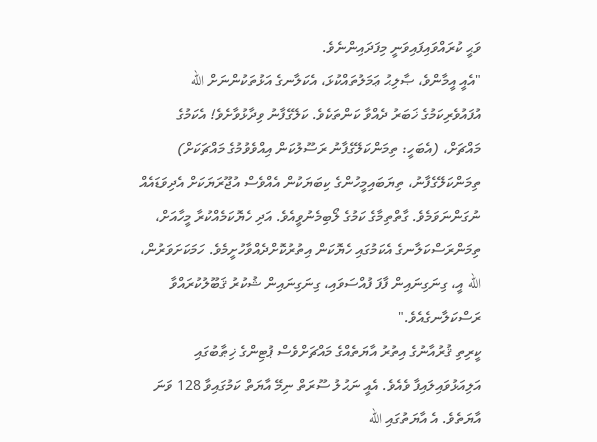ވަޙީ ކުރައްވައިފައިވަނީ މިފަދައިންނެވެ.
"އެއީ އީމާންވެ، ޞާލިޙު ޢަމަލުތައްކުޅަ، އެކަލާނގެ އަޅުތަކުންނަށް الله އުފައުވެރިކަމުގެ ޚަބަރު ދެއްވާ ކަންތަކެވެ. ކަލޭގެފާނު ވިދާޅުވާށެވެ! އެކަމުގެ މައްޗަށް، (އެބަހީ: ތިމަންކަލޭގެފާނު ރަސޫލުކަން އިއްވެވުމުގެ މައްޗަކަށް) ތިމަންކަލޭގެފާނު، ތިޔަބައިމީހުންގެ ކިބަޔަކުން އެއްވެސް އުޖޫރަޔަކަށް އެދިވަޑައެއް ނުގަންނަވަމެވެ. ގާތްތިމާގެ ކަމުގެ ލޯބިމެނުވީއެވެ. އަދި ހެޔޮކަމެއްކުރާ މީހާއަށް، ތިމަންރަސްކަލާނގެ އެކަމުގައި ހެޔޮކަން އިތުރުކޮށްދެއްވާހުށީމެވެ. ހަމަކަށަވަރުން، الله އީ، ގިނަގިނައިން ފާފަ ފުއްސަވައި، ގިނަގިނައިން ޝުކުރު ޤަބޫލުކުރައްވާ ރަސްކަލާނގެއެވެ."
ކީރިތި ޤުރުއާނުގެ އިތުރު އާޔަތެއްގެ މައްޗަށްވެސް ޕުޓިންގެ ޚިޠާބުގައި އަލިއަޅުވައިލައިފާ ވެއެވެ. އެއީ ނަޙުލު ސޫރަތް ނިމޭ އާޔަތް ކަމުގައިވާ 128 ވަނަ އާޔަތެވެ. އެ އާޔަތުގައި الله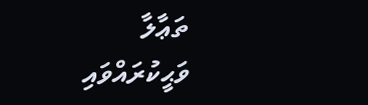ތަޢާލާ ވަޙީކުރައްވައި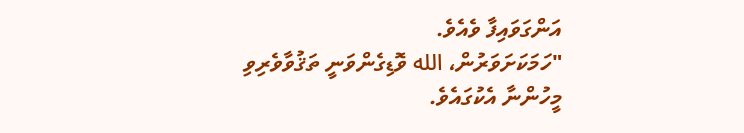އަންގަވައިފާ ވެއެވެ.
"ހަމަކަށަވަރުން، الله ވޮޑިގެންވަނީ ތަޤުވާވެރިވި މީހުންނާ އެކުގައެވެ.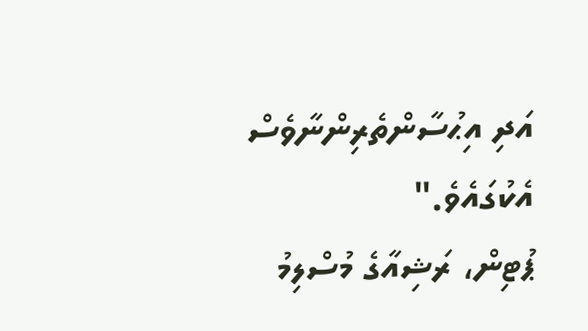އަދި އިޙުސާންތެރިންނާވެސް އެކުގައެވެ."
ޕުޓިން، ރަޝިއާގެ މުސްލިމު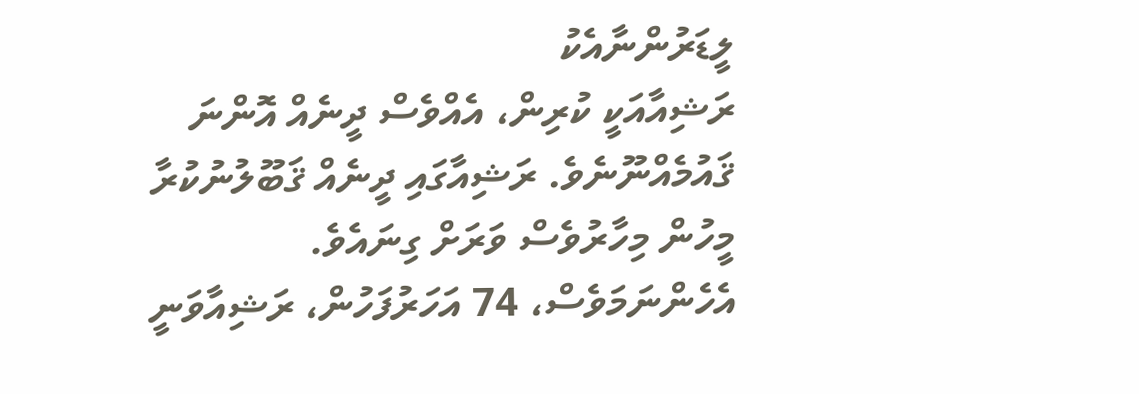ލީޑަރުންނާއެކު
ރަޝިއާއަކީ ކުރިން، އެއްވެސް ދީނެއް އޮންނަ ޤައުމެއްނޫނެވެ. ރަޝިއާގައި ދީނެއް ޤަބޫލުނުކުރާ މީހުން މިހާރުވެސް ވަރަށް ގިނައެވެ. އެހެންނަމަވެސް، 74 އަހަރުފަހުން، ރަޝިއާވަނީ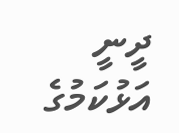ދީނީ އަޅުކަމުގެ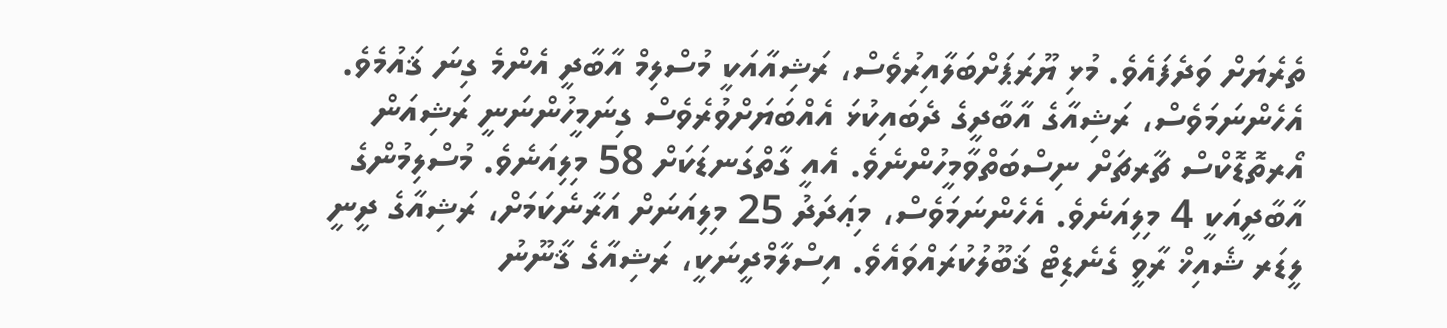ތެރެޔަށް ވަދެފައެވެ. މުޅި ޔޫރަޕަށްބަލާއިރުވެސް، ރަޝިއާއަކީ މުސްލިމް އާބާދީ އެންމެ ގިނަ ޤައުމެވެ. އެހެންނަމަވެސް، ރަޝިއާގެ އާބާދީގެ ދެބައިކުޅަ އެއްބަޔަށްވުރެވެސް ގިނަމީހުންނަނީ ރަޝިއަން އޯރތޮޑޮކްސް ޗާރޗަށް ނިސްބަތްވާމީހުންނެވެ. އެއީ ގާތްގަނޑަކަށް 58 މިލިއަނެވެ. މުސްލިމުންގެ އާބާދީއަކީ 4 މިލިއަނެވެ. އެހެންނަމަވެސް، މިޢަދަދު 25 މިލިއަނަށް އަރާނެކަމަށް، ރަޝިއާގެ ދީނީ ލީޑަރ ޝެއިޚް ރާވީ ގެނެޑިޓް ޤަބޫލުކުރައްވައެވެ. އިސްލާމްދީނަކީ، ރަޝިއާގެ ޤާނޫނު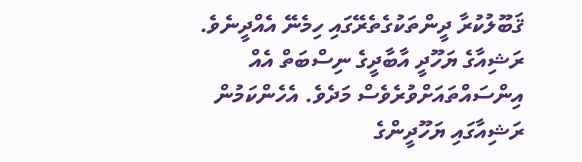ޤަބޫލުކުރާ ދީންތަކުގެތެރޭގައި ހިމެނޭ އެއްދީނެވެ. ރަޝިއާގެ ޔަހޫދީ އާބާދީގެ ނިސްބަތް އެއް އިންސައްތައަށްވުރެވެސް މަދެވެ. އެހެންކަމުން ރަޝިއާގައި ޔަހޫދީންގެ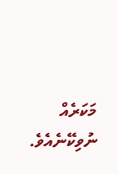މަކަރެއް ނުވިކޭނެއެވެ.